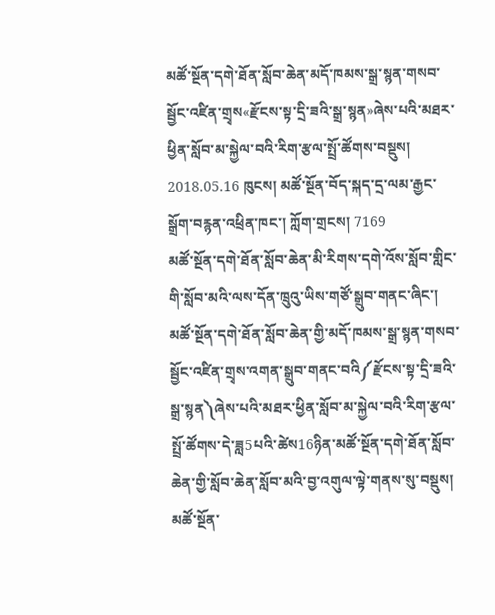མཚོ་སྔོན་དགེ་ཐོན་སློབ་ཆེན་མདོ་ཁམས་སྒྲ་སྙན་གསབ་སྦྱོང་འཛིན་གྲྭས«རྫོངས་སྟ་དྲི་ཟའི་སྒྲ་སྙན»ཞེས་པའི་མཐར་ཕྱིན་སློབ་མ་སྐྱེལ་བའི་རིག་རྩལ་སྤྲོ་ཚོགས་བསྡུས།
2018.05.16 ཁུངས། མཚོ་སྔོན་བོད་སྐད་དྲ་ལམ་རྒྱང་སྒྲོག་བརྙན་འཕྲིན་ཁང་། ཀློག་གྲངས། 7169
མཚོ་སྔོན་དགེ་ཐོན་སློབ་ཆེན་མི་རིགས་དགེ་འོས་སློབ་གླིང་གི་སློབ་མའི་ལས་དོན་ཁྲུའུ་ཡིས་གཙོ་སྒྲུབ་གནང་ཞིང་།  མཚོ་སྔོན་དགེ་ཐོན་སློབ་ཆེན་གྱི་མདོ་ཁམས་སྒྲ་སྙན་གསབ་སྦྱོང་འཛིན་གྲྭས་འགན་སྒྲུབ་གནང་བའི༼རྫོངས་སྟ་དྲི་ཟའི་སྒྲ་སྙན༽ཞེས་པའི་མཐར་ཕྱིན་སློབ་མ་སྐྱེལ་བའི་རིག་རྩལ་སྤྲོ་ཚོགས་དེ་ཟླ5པའི་ཚེས16ཉིན་མཚོ་སྔོན་དགེ་ཐོན་སློབ་ཆེན་གྱི་སློབ་ཆེན་སློབ་མའི་བྱ་འགུལ་ལྟེ་གནས་སུ་བསྡུས།
མཚོ་སྔོན་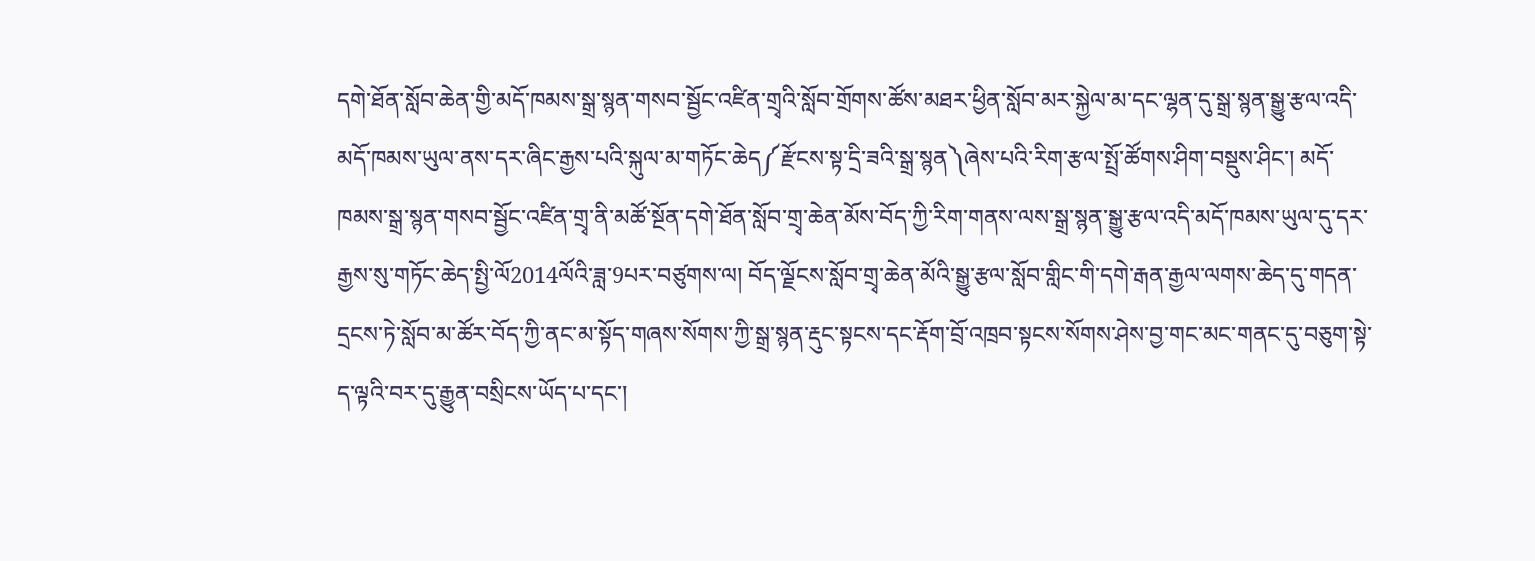དགེ་ཐོན་སློབ་ཆེན་གྱི་མདོ་ཁམས་སྒྲ་སྙན་གསབ་སྦྱོང་འཛིན་གྲྭའི་སློབ་གྲོགས་ཚོས་མཐར་ཕྱིན་སློབ་མར་སྐྱེལ་མ་དང་ལྷན་དུ་སྒྲ་སྙན་སྒྱུ་རྩལ་འདི་མདོ་ཁམས་ཡུལ་ནས་དར་ཞིང་རྒྱས་པའི་སྐུལ་མ་གཏོང་ཆེད༼རྫོངས་སྟ་དྲི་ཟའི་སྒྲ་སྙན༽ཞེས་པའི་རིག་རྩལ་སྤྲོ་ཚོགས་ཤིག་བསྡུས་ཤིང་། མདོ་ཁམས་སྒྲ་སྙན་གསབ་སྦྱོང་འཛིན་གྲྭ་ནི་མཚོ་སྔོན་དགེ་ཐོན་སློབ་གྲྭ་ཆེན་མོས་བོད་ཀྱི་རིག་གནས་ལས་སྒྲ་སྙན་སྒྱུ་རྩལ་འདི་མདོ་ཁམས་ཡུལ་དུ་དར་རྒྱས་སུ་གཏོང་ཆེད་སྤྱི་ལོ2014ལོའི་ཟླ་9པར་བཙུགས་ལ། བོད་ལྗོངས་སློབ་གྲྭ་ཆེན་མོའི་སྒྱུ་རྩལ་སློབ་གླིང་གི་དགེ་རྒན་རྒྱལ་ལགས་ཆེད་དུ་གདན་དྲངས་ཏེ་སློབ་མ་ཚོར་བོད་ཀྱི་ནང་མ་སྟོད་གཞས་སོགས་ཀྱི་སྒྲ་སྙན་རྡུང་སྟངས་དང་རྡོག་བྲོ་འཁྲབ་སྟངས་སོགས་ཤེས་བྱ་གང་མང་གནང་དུ་བཅུག་སྟེ་ད་ལྟའི་བར་དུ་རྒྱུན་བསྲིངས་ཡོད་པ་དང་།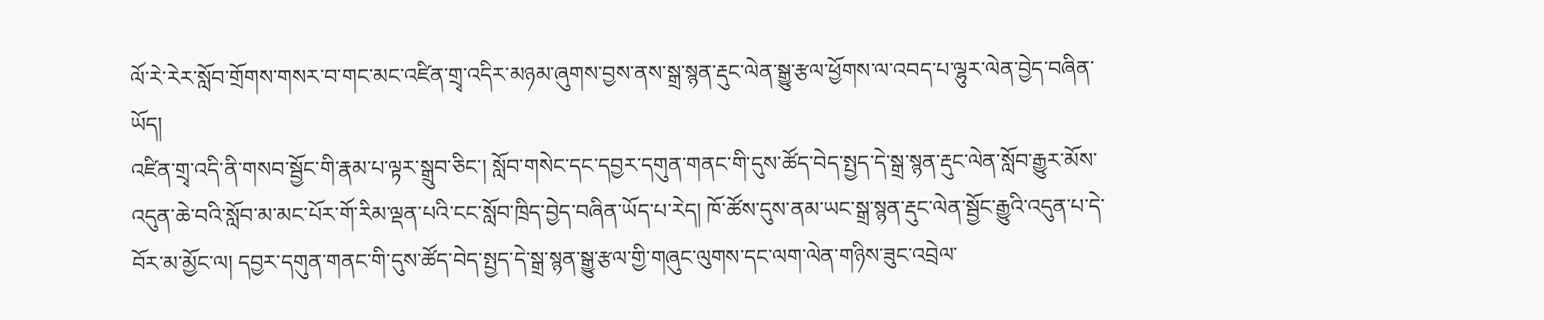ལོ་རེ་རེར་སློབ་གྲོགས་གསར་བ་གང་མང་འཛིན་གྲྭ་འདིར་མཉམ་ཞུགས་བྱས་ནས་སྒྲ་སྙན་རྡུང་ལེན་སྒྱུ་རྩལ་ཕྱོགས་ལ་འབད་པ་ལྷུར་ལེན་བྱེད་བཞིན་ཡོད།
འཛིན་གྲྭ་འདི་ནི་གསབ་སྦྱོང་གི་རྣམ་པ་ལྟར་སྒྲུབ་ཅིང་། སློབ་གསེང་དང་དབྱར་དགུན་གནང་གི་དུས་ཚོད་བེད་སྤྱད་དེ་སྒྲ་སྙན་རྡུང་ལེན་སློབ་རྒྱུར་མོས་འདུན་ཆེ་བའི་སློབ་མ་མང་པོར་གོ་རིམ་ལྡན་པའི་ངང་སློབ་ཁྲིད་བྱེད་བཞིན་ཡོད་པ་རེད། ཁོ་ཚོས་དུས་ནམ་ཡང་སྒྲ་སྙན་རྡུང་ལེན་སྦྱོང་རྒྱུའི་འདུན་པ་དེ་བོར་མ་མྱོང་ལ། དབྱར་དགུན་གནང་གི་དུས་ཚོད་བེད་སྤྱད་དེ་སྒྲ་སྙན་སྒྱུ་རྩལ་གྱི་གཞུང་ལུགས་དང་ལག་ལེན་གཉིས་ཟུང་འབྲེལ་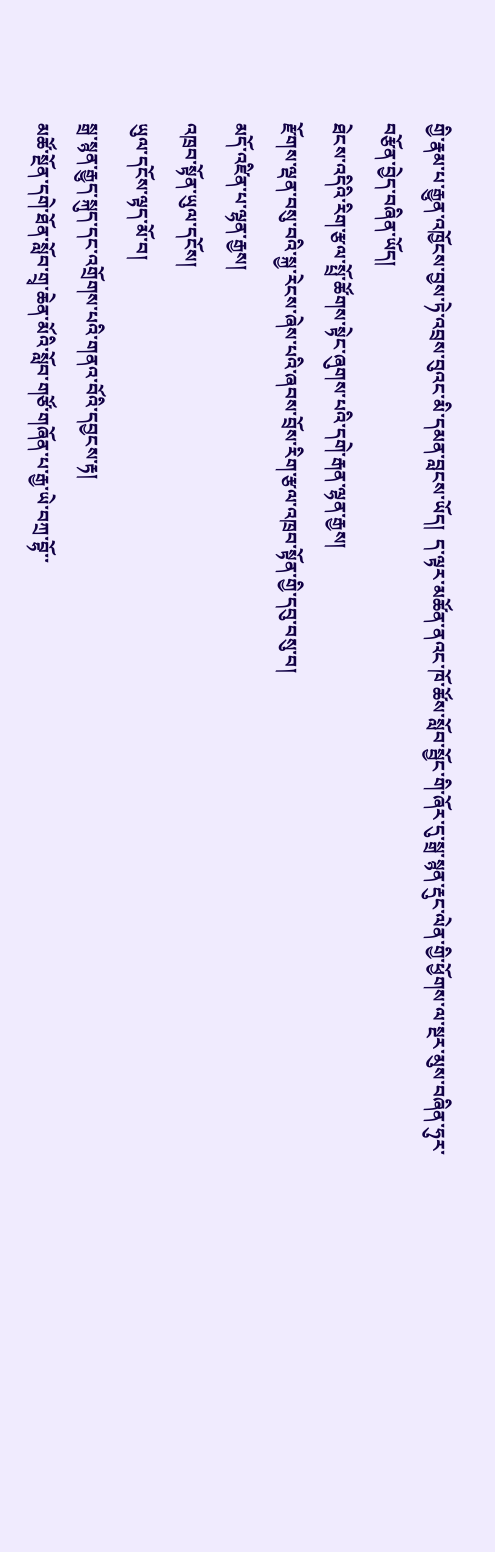གྱི་རྣམ་པ་རྒྱུན་འཁྱོངས་བྱས་ཏེ་འབྲས་བུའང་མི་དམན་བླངས་ཡོད།  ད་ལྟར་མཚོན་ནའང་ཁོ་ཚོས་སློབ་སྦྱོང་གི་ཞོར་དུ་སྒྲ་སྙན་རྡུང་ལེན་གྱི་ཕྱོགས་ལ་སྔར་མུས་བཞིན་ཧུར་བརྩོན་བྱེད་བཞིན་ཡོད།
ཐེངས་འདིའི་རིག་རྩལ་སྤྲོ་ཚོགས་སྟེང་ཞུགས་པའི་དགེ་རྒན་ལྷན་རྒྱས།
རྫོགས་ལྡན་བསུ་བའི་སྐྱ་རེངས་ཞེས་པའི་ཞབས་བྲོས་རིག་རྩལ་འཁྲབ་སྟོན་གྱི་དབུ་བསུ་བ།
མདོ་འཛིན་པ་ལྷན་རྒྱས།
འཁྲབ་སྟོན་ཡུལ་དངོས།
ཡུལ་དངོས་ལྟད་མོ་བ།
སྒྲ་སྙན་རྒྱུད་སྐུད་དང་འགྲོགས་པའི་གནའ་བོའི་དབྱངས་རྟ།
མཚོ་སྔོན་དགེ་ཐོན་སློབ་གྲྭ་ཆེན་མོའི་སློབ་གཙོ་གཞོན་པ་རྒྱ་ཡེ་བཀྲ་བྷོ་་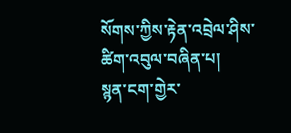སོགས་ཀྱིས་རྟེན་འབྲེལ་ཤིས་ཚིག་འབུལ་བཞིན་པ།
སྙན་ངག་གྱེར་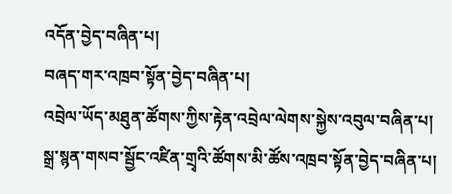འདོན་བྱེད་བཞིན་པ།
བཞད་གར་འཁྲབ་སྟོན་བྱེད་བཞིན་པ།
འབྲེལ་ཡོད་མཐུན་ཚོགས་ཀྱིས་རྟེན་འབྲེལ་ལེགས་སྐྱེས་འབུལ་བཞིན་པ།
སྒྲ་སྙན་གསབ་སྦྱོང་འཛིན་གྲྭའི་ཚོགས་མི་ཚོས་འཁྲབ་སྟོན་བྱེད་བཞིན་པ།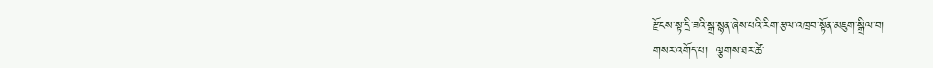རྫོངས་སྟ་དྲི་ཟའི་སྒྲ་སྙན་ཞེས་པའི་རིག་རྩལ་འཁྲབ་སྟོན་མཇུག་སྒྲིལ་བ།
གསར་འགོད་པ།  ལྕགས་ཐར་ཚེ་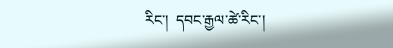རིང་།  དབང་རྒྱལ་ཚེ་རིང་།